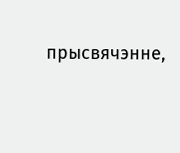прысвячэнне,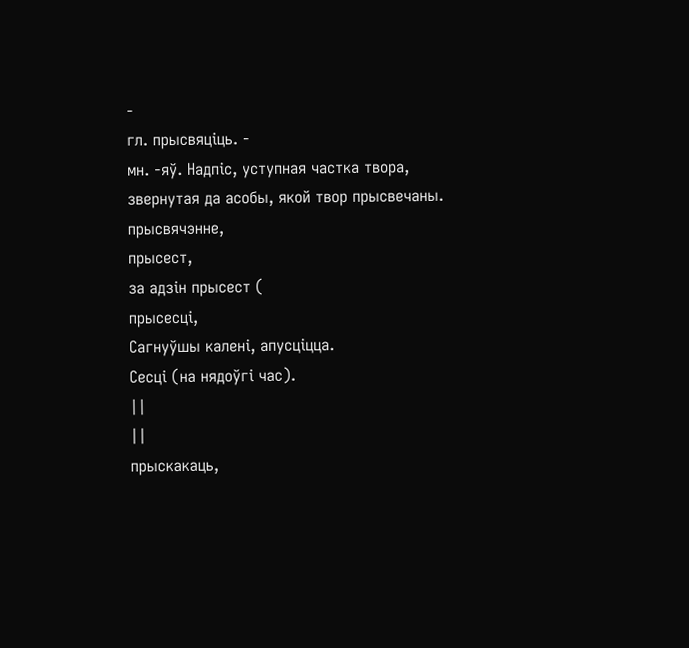-
гл. прысвяціць. -
мн. -яў. Надпіс, уступная частка твора, звернутая да асобы, якой твор прысвечаны.
прысвячэнне,
прысест,
за адзін прысест (
прысесці,
Сагнуўшы калені, апусціцца.
Сесці (на нядоўгі час).
||
||
прыскакаць,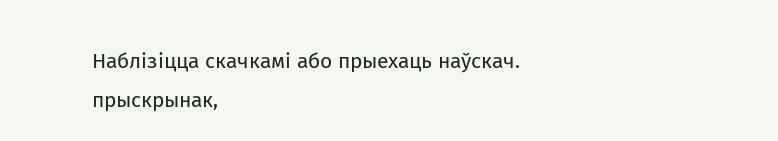Наблізіцца скачкамі або прыехаць наўскач.
прыскрынак,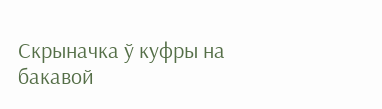Скрыначка ў куфры на бакавой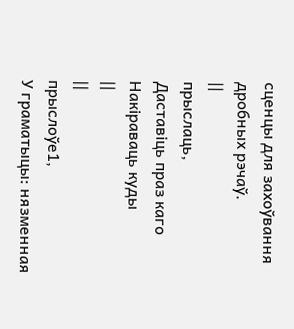сценцы для захоўвання дробных рэчаў.
||
прыслаць,
Даставіць праз каго
Накіраваць куды
||
||
прыслоўе1,
У граматыцы: нязменная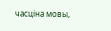часціна мовы,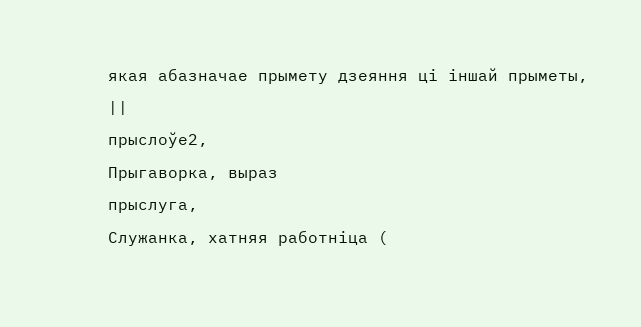якая абазначае прымету дзеяння ці іншай прыметы,
||
прыслоўе2,
Прыгаворка, выраз
прыслуга,
Служанка, хатняя работніца (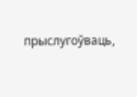прыслугоўваць,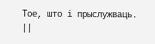Тое, што і прыслужваць.
||